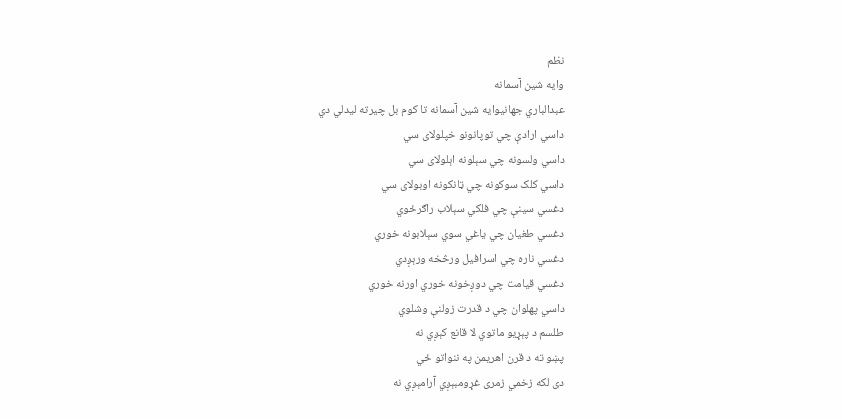نظم
وايه شين آسمانه
عبدالباري جهانيوايه شين آسمانه تا کوم بل چيرته ليدلي دي
داسي ارادې چي توپانونو خپلولای سي
داسي ولسونه چي سېلونه اېلولای سي
داسي کلک سوکونه چي ټانکونه اوبولای سي
دغسي سينې چي فلکي سېلاب راګرځوي
دغسي طغيان چي ياغي سوي سېلابونه خوري
دغسي ناره چي اسرافيل ورڅخه ورېږدي
دغسي قيامت چي دوږخونه خوري اورنه خوري
داسي پهلوان چي د قدرت زولنې وشلوي
طلسم د پېړيو ماتوي لا قانع کېږي نه
پښو ته د قرن اهريمن په ننواتو ځي
دی لکه زخمي زمری غړومبېږي آرامېږي نه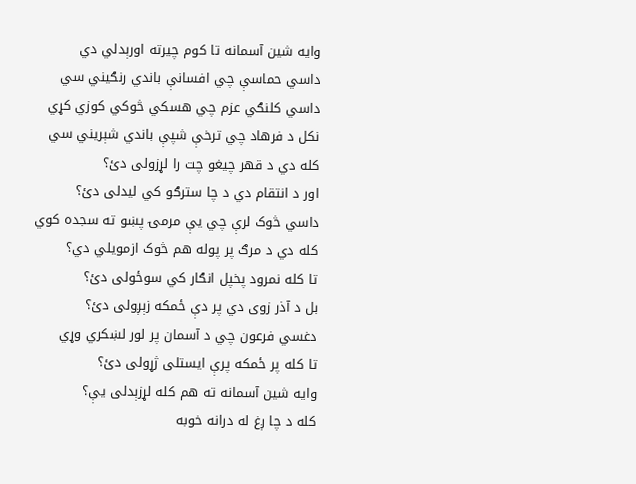وايه شين آسمانه تا کوم چيرته اورېدلي دي
داسي حماسې چي افسانې باندي رنګيني سي
داسي کلنګي عزم چي هسکي څوکي کوزي کړي
نکل د فرهاد چي ترخې شپې باندي شېريني سي
کله دي د قهر چيغو چت را لړزولی دئ؟
اور د انتقام دي د چا سترګو کي ليدلی دئ؟
داسي څوک لرې چي يې مرمۍ پښو ته سجده کوي
کله دي د مرګ پر پوله هم څوک ازمويلي دي؟
تا کله نمرود پخپل انګار کي سوځولی دئ؟
بل د آذر زوی دي پر دې ځمکه زېږولی دئ؟
دغسي فرعون چي د آسمان پر لور لښکري وړي
تا کله پر ځمکه پرې ايستلی ژړولی دئ؟
وايه شين آسمانه ته هم کله لړزېدلی يې؟
کله د چا ږغ له درانه خوبه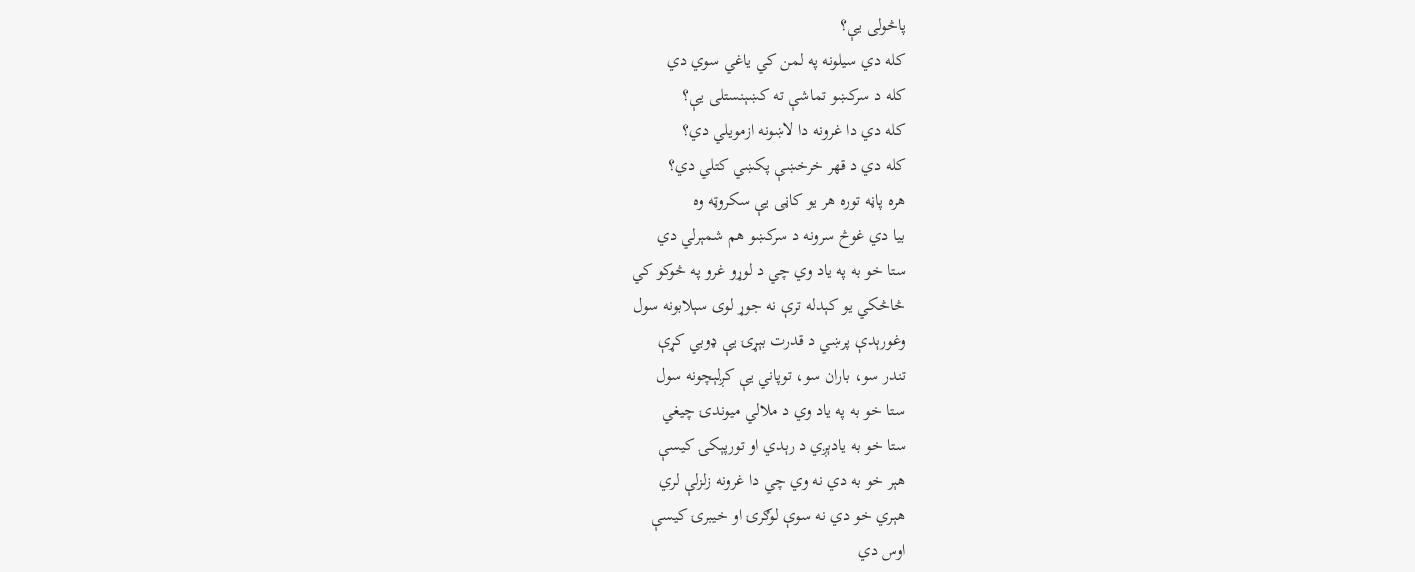پاڅولی يې؟
کله دي سيلونه په لمن کي ياغي سوي دي
کله د سرکښو تماشې ته کښېنستلی يې؟
کله دي دا غرونه دا لاښونه ازمويلي دي؟
کله دي د قهر خرخښې پکښي کتلي دي؟
هره پاڼه توره هر يو کاڼی يې سکروټه وه
بيا دي غوڅ سرونه د سرکښو هم شمېرلي دي
ستا خو به په ياد وي چي د لوړو غرو په څوکو کي
څاڅکي يو کېدله ترې نه جوړ لوی سېلابونه سول
وغورېدې پرښي د قدرت بېړۍ يې ډوبي کړې
تندر سو، باران سو، توپاني يې کږلېچونه سول
ستا خو به په ياد وي د ملالي ميوندۍ چيغي
ستا خو به يادېږي د رېدي او تورپېکۍ کيسې
هېر خو به دي نه وي چي دا غرونه زلزلې لري
هېري خو دي نه سوې لوګرۍ او خيبرۍ کيسې
اوس دي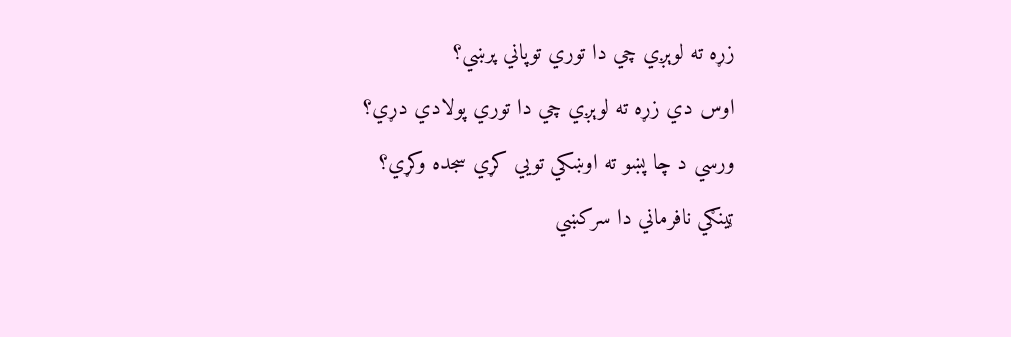زړه ته لوېږي چي دا توري توپاني پرښي؟
اوس دي زړه ته لوېږي چي دا توري پولادي دړي؟
ورسي د چا پښو ته اوښکي تويي کړي سجده وکړي؟
ټينګي نافرماني دا سرکښي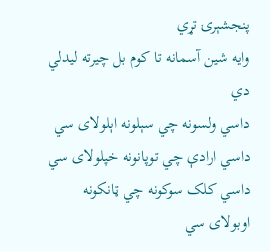پنجشېرۍ تړي
وايه شين آسمانه تا کوم بل چيرته ليدلي دي
داسي ولسونه چي سېلونه اېلولای سي
داسي ارادې چي توپانونه خپلولای سي
داسي کلک سوکونه چي ټانکونه اوبولای سي